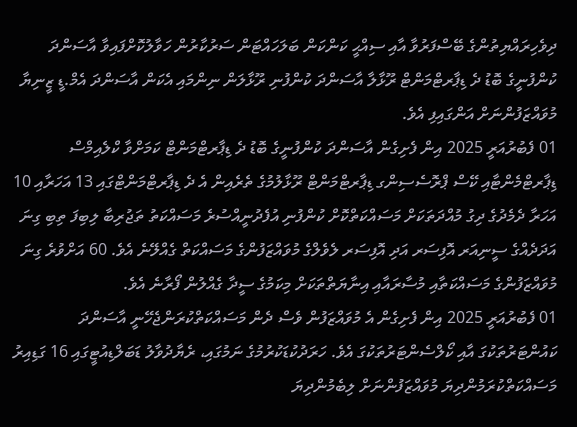ދިވެހިރައްޔިތުންގެ ބޭސްފަރުވާ އާއި ސިއްޙީ ކަންކަން ބަލަހައްޓަން ސަރުކާރުން ހަވާލުކޮށްފައިވާ އާސަންދަ ކުންފުނީގެ ބޮޑު ދެ ޑިޕާރޓްމަންޓް ރޫޅާލާ އާސަންދަ ކުންފުނި ރޫޅާލަން ނިންމައި އެކަން އާސަންދަ އެމް.ޑީ ޒީނިޔާ މުވައްޒަފުންނަށް އަންގައިފި އެވެ.
01 ފެބުރުއަރީ 2025 އިން ފެށިގެން އާސަންދަ ކުންފުނީގެ ބޮޑު ދެ ޑިޕާރޓްމަންޓް ކަމަށްވާ ކްލެއިމްސް ޑިޕާރޓްމެންޓާއި ކޭސް ޕްރޮސެސިންގ ޑިޕާރޓްމަންޓް ރޫޅާލުމުގެ ތެރެއިން އެ ދެ ޑިޕާރޓްމަންޓްގައި 13 އަހަރާއި 10 އަހަރާ ދެމެދުގެ ދިގު މުއްދަތަކަށް މަސައްކަތްކޮށް ކުންފުނި އުފެދުނީއްސުރެ މަސައްކަތު ތަޖުރިބާ ލިބިފަ ތިބި ގިނަ އަދަދެއްގެ ސީނިއަރ އޮފިސަރ އަދި އޮފިސަރ ލެވެލްގެ މުވައްޒަފުންގެ މަސައްކަތް ގެއްލޭނެ އެވެ. 60 އަށްވުރެ ގިނަ މުވައްޒަފުންގެ މަސައްކަތާއި މުސާރައާއި އިނާޔަތްތަކަށް މިކަމުގެ ސީދާ ގެއްލުން ފޯރާނެ އެވެ.
01 ފެބުރުއަރީ 2025 އިން ފެށިގެން އެ މުވައްޒަފުން ވެސް ދެން މަސައްކަތްކުރަންޖެހޭނީ އާސަންދަ ކައުންޓަރުތަކުގަ އާއި ކޯލްސެންޓަރުތަކުގަ އެވެ. ހަރަދުކުޑަކުރުމުގެ ނަމުގައި، ރެޔާދުވާލު ޑަބަލްޑިއުޓީގައި 16 ގަޑިއިރު މަސައްކަތްކުރަމުންދިޔަ މުވައްޒަފުންނަށް ލިބެމުންދިޔަ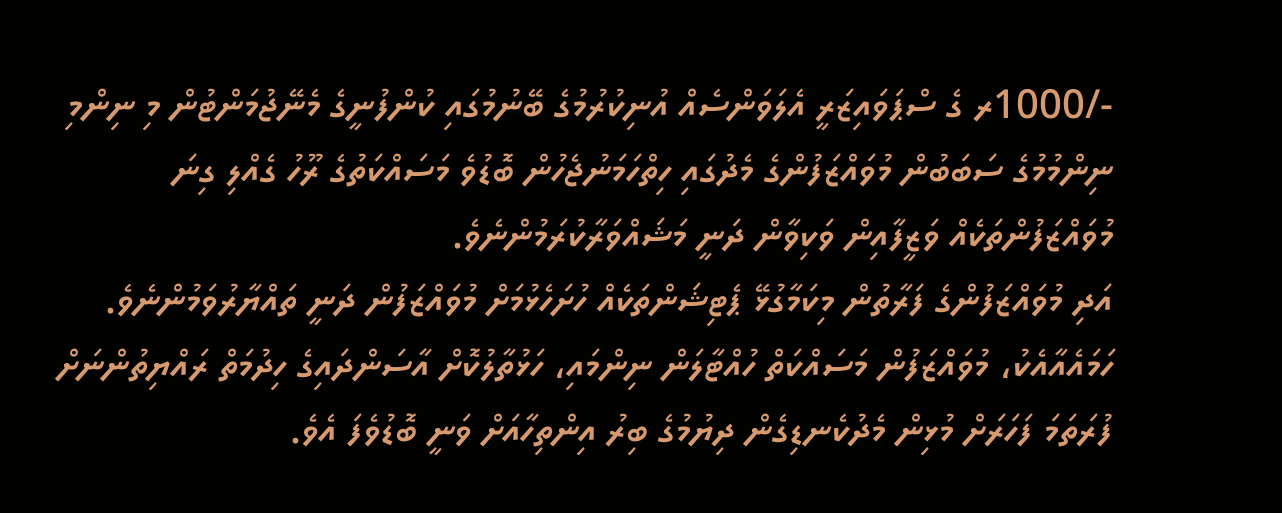-/1000ރ ގެ ސްޕަވައިޒަރީ އެލަވަންސެއް އުނިކުރުމުގެ ބޭނުމުގައި ކުންފުނީގެ މެނޭޖުމަންޓުން މި ނިންމި ނިންމުމުގެ ސަބަބުން މުވައްޒަފުންގެ މެދުގައި ހިތްހަމަނުޖެހުން ބޮޑުވެ މަސައްކަތުގެ ރޫހު ގެއްލި ގިނަ މުވައްޒަފުންތަކެއް ވަޒީފާއިން ވަކިވާން ދަނީ މަޝައްވަރާކުރަމުންނެވެ.
އަދި މުވައްޒަފުންގެ ފަރާތުން މިކަމާގުޅޭ ޕެޓިޝަންތަކެއް ހުށަހެޅުމަށް މުވައްޒަފުން ދަނީ ތައްޔާރުވަމުންނެވެ. ހަމައެއާއެކު، މުވައްޒަފުން މަސައްކަތް ހުއްޓާލަން ނިންމައި، ހަޅުތާލުކޮށް އާސަންދައިގެ ހިދުމަތް ރައްޔިތުންނަށް ފުރަތަމަ ފަހަރަށް މުޅިން މެދުކެނޑިގެން ދިޔުމުގެ ބިރު އިންތިހާއަށް ވަނީ ބޮޑުވެފަ އެވެ.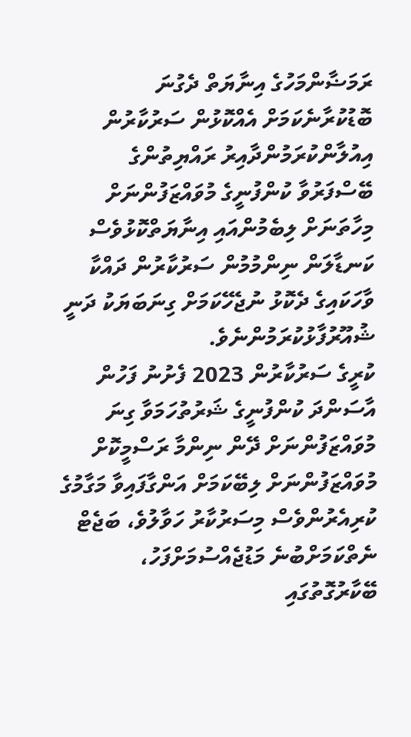ރަމަޟާންމަހުގެ އިނާޔަތް ދެގުނަ ބޮޑުކުރާނެކަމަށް އެއްކޮޅުން ސަރުކާރުން އިއުލާންކުރަމުންދާއިރު ރައްޔިތުންގެ ބޭސްފަރުވާ ކުންފުނީގެ މުވައްޒަފުންނަށް މިހާތަނަށް ލިބެމުންއައި އިނާޔަތްކޮޅުވެސް ކަނޑާލަން ނިންމުމުން ސަރުކާރުން ދައްކާ ވާހަކައިގެ ދެކޮޅު ނުޖެހޭކަމަށް ގިނަބަޔަކު ދަނީ ޝުއޫރުފާޅުކުރަމުންނެވެ.
ކުރީގެ ސަރުކާރުން 2023 ފެށުނު ފަހުން އާސަންދަ ކުންފުނީގެ ޝަރުތުހަމަވާ ގިނަ މުވައްޒަފުންނަށް ދޭން ނިންމާ ރަސްމީކޮށް މުވައްޒަފުންނަށް ލިބޭކަމަށް އަންގާފައިވާ މަގާމުގެ ކުރިއެރުންވެސް މިސަރުކާރު ހަވާލުވެ، ބަޖެޓް ނެތްކަމަށްބުނެ މަޑުޖެއްސުމަށްފަހު، ބޭކާރުގޮތުގައި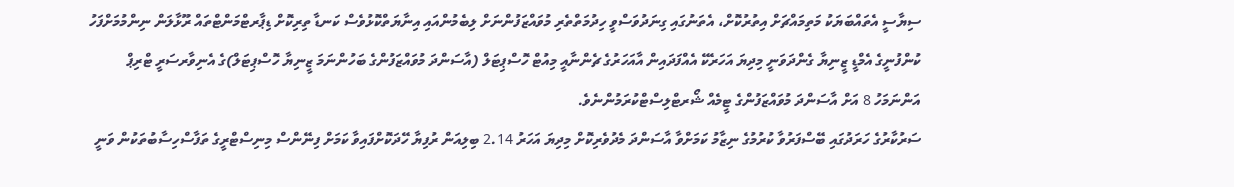ސިޔާސީ އެތައްބަޔަކު މަތިމައްޗަށް އިތުރުކޮށް، އެތަނުގައި ގިނަދުވަސްވީ ހިދުމަތްތެރި މުވައްޒަފުންނަށް ލިބެމުންއައި އިނާޔަތްކޮޅުވެސް ކަނޑާ ތިރިކޮށް ޑިޕާރޓްމަންޓްތައް ރޫޅާލަން ނިންމުމަށްފަހު ކުންފުނީގެ އެމްޑީ ޒީނިޔާ ގެންދަވަނީ މިދިޔަ އަހަރެކޭ އެއްފަދައިން އާއަހަރުގެ ޗެންނާއީ މިއުޓް ހޮސްޕިޓަލް (އާސަންދަ މުވައްޒަފުންގެ ބަހުންނަމަ ޒީނިޔާ ހޮސްޕިޓަލް)ގެ އެނިވާރސަރީ ޓްރިޕް އަންނަމަހު 8 އަށް އާސަންދަ މުވައްޒަފުންގެ ޓީމެއް ޝޯރޓްލިސްޓްކުރަމުންނެވެ.
ސަރުކާރުގެ ހަރަދުގައި ބޭސްފަރުވާ ކުރުމުގެ ނިޒާމު ކަމަށްވާ އާސަންދަ މެދުވެރިކޮށް މިދިޔަ އަހަރު 2.14 ބިލިއަން ރުފިޔާ ހޭދަކޮށްފައިވާ ކަމަށް ފިނޭންސް މިނިސްޓްރީގެ ތަފާސްހިސާބުތަކުން ވަނީ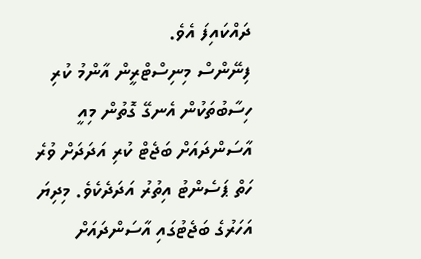ދައްކައިފަ އެވެ.
ފިނޭންސް މިނިސްޓްރީން އާންމު ކުރި ހިސާބުތަކުން އެނގޭ ގޮތުން މިއީ އާސަންދައަށް ބަޖެޓް ކުރި އަދަދަށް ވުރެ ހަތް ޕަސެންޓު އިތުރު އަދަދެކެވެ. މިދިޔަ އަހަރުގެ ބަޖެޓުގައި އާސަންދައަށް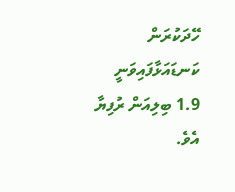ހޭދަކުރަން ކަނޑައަޅާފައިވަނީ 1.9 ބިލިއަން ރުފިޔާ އެވެ.